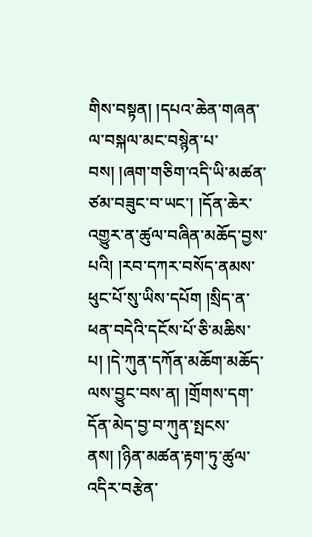གིས་བསྟན། །དཔའ་ཆེན་གཞན་ལ་བསྐལ་མང་བསྙེན་པ་བས། །ཞག་གཅིག་འདི་ཡི་མཚན་ཙམ་བཟུང་བ་ཡང་། །དོན་ཆེར་འགྱུར་ན་ཚུལ་བཞིན་མཆོད་བྱས་པའི། །རབ་དཀར་བསོད་ནམས་ཕུང་པོ་སུ་ཡིས་དཔོག །སྲིད་ན་ཕན་བདེའི་དངོས་པོ་ཅི་མཆིས་པ། །དེ་ཀུན་དཀོན་མཆོག་མཆོད་ལས་བྱུང་བས་ན། །གྲོགས་དག་དོན་མེད་བྱ་བ་ཀུན་སྤངས་ནས། །ཉིན་མཚན་རྟག་ཏུ་ཚུལ་འདིར་བརྩེན་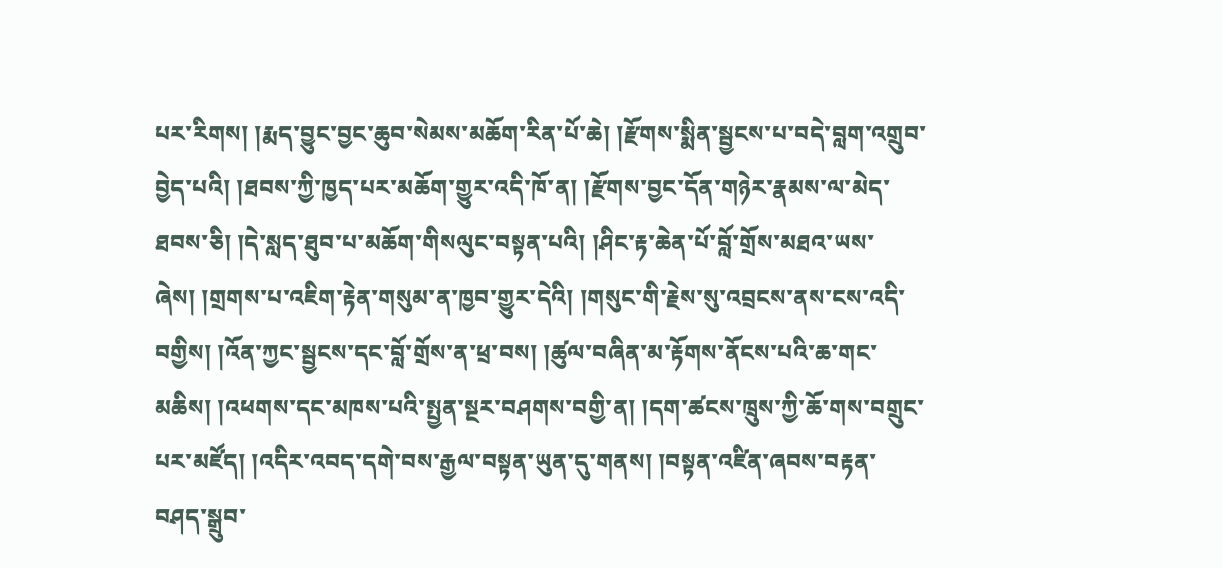པར་རིགས། །རྨད་བྱུང་བྱང་ཆུབ་སེམས་མཆོག་རིན་པོ་ཆེ། །རྫོགས་སྨིན་སྦྱངས་པ་བདེ་བླག་འགྲུབ་བྱེད་པའི། །ཐབས་ཀྱི་ཁྱད་པར་མཆོག་གྱུར་འདི་ཁོ་ན། །རྫོགས་བྱང་དོན་གཉེར་རྣམས་ལ་མེད་ཐབས་ཅི། །དེ་སླད་ཐུབ་པ་མཆོག་གིསལུང་བསྟན་པའི། །ཤིང་རྟ་ཆེན་པོ་བློ་གྲོས་མཐའ་ཡས་ཞེས། །གྲགས་པ་འཇིག་རྟེན་གསུམ་ན་ཁྱབ་གྱུར་དེའི། །གསུང་གི་རྗེས་སུ་འབྲངས་ནས་ངས་འདི་བགྱིས། །འོན་ཀྱང་སྦྱངས་དང་བློ་གྲོས་ན་ཕྲ་བས། །ཚུལ་བཞིན་མ་རྟོགས་ནོངས་པའི་ཆ་གང་མཆིས། །འཕགས་དང་མཁས་པའི་སྤྱན་སྔར་བཤགས་བགྱི་ན། །དག་ཚངས་ཁྲུས་ཀྱི་ཆོ་གས་བགྲུང་པར་མཛོད། །འདིར་འབད་དགེ་བས་རྒྱལ་བསྟན་ཡུན་དུ་གནས། །བསྟན་འཛིན་ཞབས་བརྟན་བཤད་སྒྲུབ་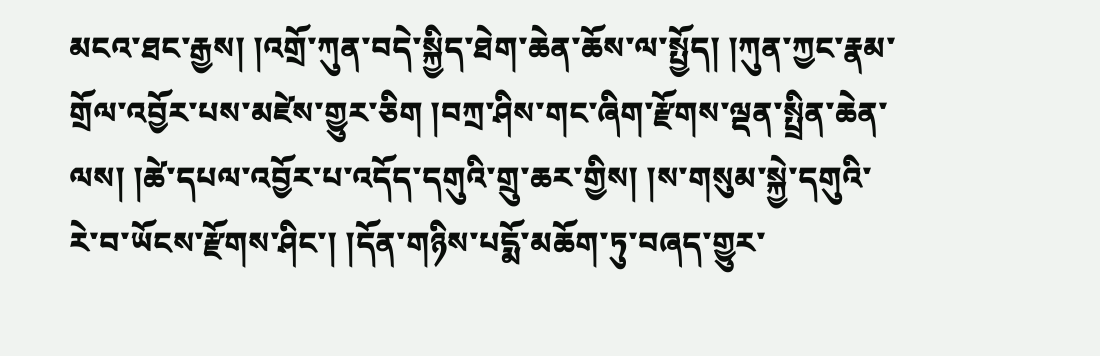མངའ་ཐང་རྒྱས། །འགྲོ་ཀུན་བདེ་སྐྱིད་ཐེག་ཆེན་ཆོས་ལ་སྤྱོད། །ཀུན་ཀྱང་རྣམ་གྲོལ་འབྱོར་པས་མཛེས་གྱུར་ཅིག །བཀྲ་ཤིས་གང་ཞིག་རྫོགས་ལྡན་སྤྲིན་ཆེན་ལས། །ཚེ་དཔལ་འབྱོར་པ་འདོད་དགུའི་གྲུ་ཆར་གྱིས། །ས་གསུམ་སྐྱེ་དགུའི་རེ་བ་ཡོངས་རྫོགས་ཤིང་། །དོན་གཉིས་པདྨོ་མཆོག་ཏུ་བཞད་གྱུར་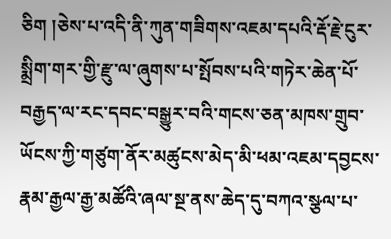ཅིག །ཅེས་པ་འདི་ནི་ཀུན་གཟིགས་འཇམ་དཔའི་རྡོ་རྗེ་ངུར་སྨྲིག་གར་གྱི་རྫུ་ལ་ཞུགས་པ་སྤོབས་པའི་གཏེར་ཆེན་པོ་བརྒྱད་ལ་རང་དབང་བསྒྱུར་བའི་གངས་ཅན་མཁས་གྲུབ་ཡོངས་ཀྱི་གཙུག་ནོར་མཚུངས་མེད་མི་ཕམ་འཇམ་དབྱངས་རྣམ་རྒྱལ་རྒྱ་མཚོའི་ཞལ་སྔ་ནས་ཆེད་དུ་བཀའ་སྩལ་པ་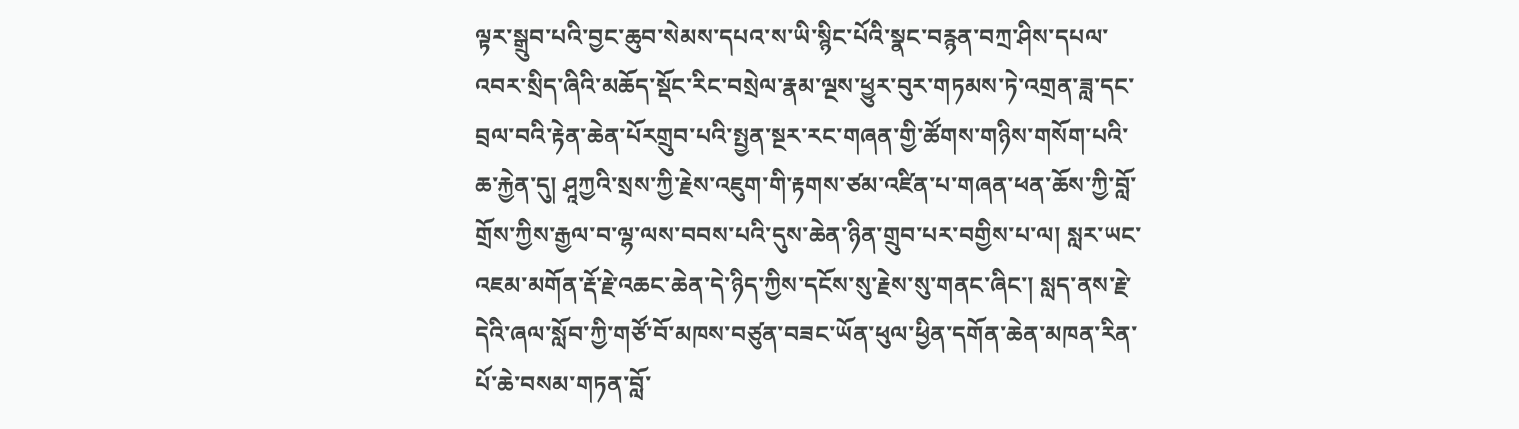ལྟར་སྒྲུབ་པའི་བྱང་ཆུབ་སེམས་དཔའ་ས་ཡི་སྙིང་པོའི་སྣང་བརྙན་བཀྲ་ཤིས་དཔལ་འབར་སྲིད་ཞིའི་མཆོད་སྡོང་རིང་བསྲེལ་རྣམ་ལྔས་ཕྱུར་བུར་གཏམས་ཏེ་འགྲན་ཟླ་དང་བྲལ་བའི་རྟེན་ཆེན་པོརགྲུབ་པའི་སྤྱན་སྔར་རང་གཞན་གྱི་ཚོགས་གཉིས་གསོག་པའི་ཆ་རྐྱེན་དུ། ཤཱཀྱའི་སྲས་ཀྱི་རྗེས་འཇུག་གི་རྟགས་ཙམ་འཛིན་པ་གཞན་ཕན་ཆོས་ཀྱི་བློ་གྲོས་ཀྱིས་རྒྱལ་བ་ལྷ་ལས་བབས་པའི་དུས་ཆེན་ཉིན་གྲུབ་པར་བགྱིས་པ་ལ། སླར་ཡང་འཇམ་མགོན་རྡོ་རྗེ་འཆང་ཆེན་དེ་ཉིད་ཀྱིས་དངོས་སུ་རྗེས་སུ་གནང་ཞིང་། སླད་ནས་རྗེ་དེའི་ཞལ་སློབ་ཀྱི་གཙོ་བོ་མཁས་བཙུན་བཟང་ཡོན་ཕུལ་ཕྱིན་དགོན་ཆེན་མཁན་རིན་པོ་ཆེ་བསམ་གཏན་བློ་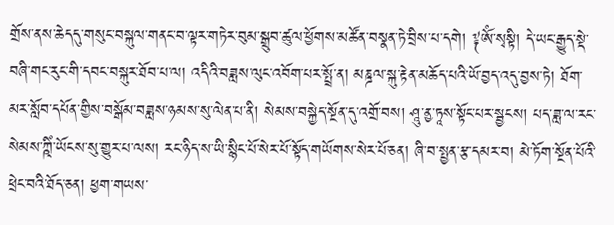གྲོས་ནས་ཆེདདུ་གསུང་བསྐུལ་གནང་བ་ལྟར་གཏེར་བུམ་སྒྲུབ་ཚུལ་ཕྱོགས་མཚོན་བསྣན་ཏེ་བྲིས་པ་དགེ། ༈ༀ་སྭསྟི། དེ་ཡང་རྒྱུད་སྡེ་བཞི་གང་རུང་གི་དབང་བསྐུར་ཐོབ་པ་ལ། འདིའི་བཟླས་ལུང་འབོག་པར་སྤྲོ་ན། མཎྜལ་སྐུ་རྟེན་མཆོད་པའི་ཡོ་བྱད་འདུ་བྱས་ཏེ། ཐོག་མར་སློབ་དཔོན་གྱིས་བསྒོམ་བཟླས་ཉམས་སུ་ལེན་པ་ནི། སེམས་བསྐྱེད་སྔོན་དུ་འགྲོ་བས། ཤཱུ་ནྱ་ཏཱས་སྟོང་པར་སྦྱངས། པད་ཟླ་ལ་རང་སེམས་ཀྵིཾ་ཡོངས་སུ་གྱུར་པ་ལས། རང་ཉིད་ས་ཡི་སྙིང་པོ་སེར་པོ་སྟོད་གཡོགས་སེར་པོ་ཅན། ཞི་བ་སྤྱན་རྩ་དམར་བ། མེ་ཏོག་སྔོན་པོའི་ཕྲེང་བའི་ཐོད་ཅན། ཕྱག་གཡས་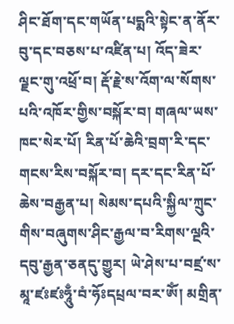ཤིང་ཐོག་དང་གཡོན་པདྨའི་སྟེང་ན་ནོར་བུ་དང་བཅས་པ་འཛིན་པ། འོད་ཟེར་ལྗང་གུ་འཕྲོ་བ། རྡོ་རྗེ་ས་འོག་ལ་སོགས་པའི་འཁོར་གྱིས་བསྐོར་བ། གཞལ་ཡས་ཁང་སེར་པོ། རིན་པོ་ཆེའི་བྲག་རི་དང་གངས་རིས་བསྐོར་བ། དར་དང་རིན་པོ་ཆེས་བརྒྱན་པ། སེམས་དཔའི་སྐྱིལ་ཀྲུང་གིས་བཞུགས་ཤིང་རྒྱལ་བ་རིགས་ལྔའི་དབུ་རྒྱན་ཅནདུ་གྱུར། ཡེ་ཤེས་པ་བཛྲ་ས་མཱ་ཛཿཛཿཧཱུྃ་བཾ་ཧོཿདཔྲལ་བར་ༀ། མགྲིན་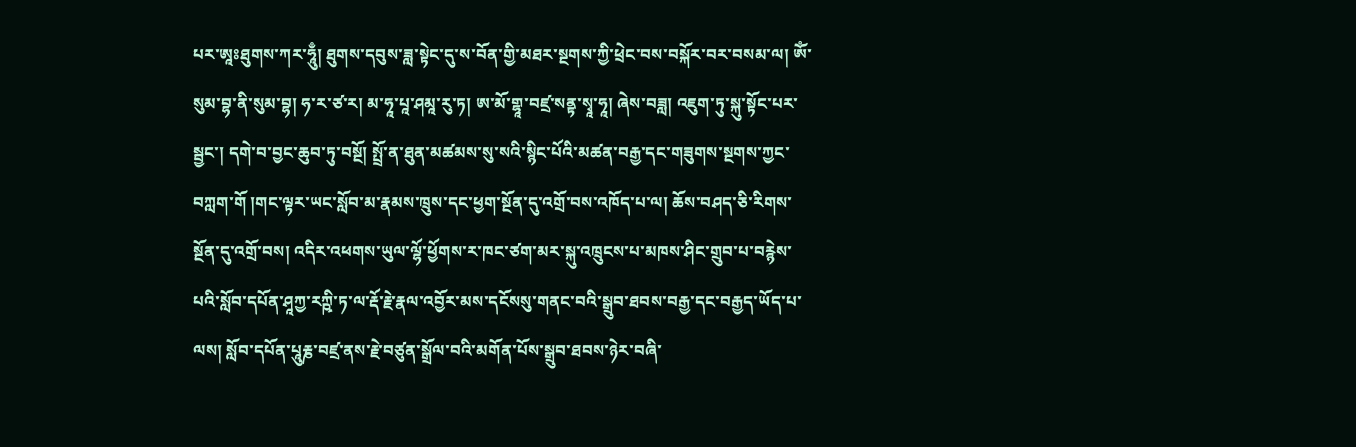པར་ཨཱཿཐུགས་ཀར་ཧཱུྃ། ཐུགས་དབུས་ཟླ་སྟེང་དུ་ས་བོན་གྱི་མཐར་སྔགས་ཀྱི་ཕྲེང་བས་བསྐོར་བར་བསམ་ལ། ༀ་སུམ་བྷ་ནི་སུམ་བྷ། ཧ་ར་ཙ་ར། མ་ཧཱ་པཱ་ཤམཱ་རུ་ཏ། ཨ་མོ་གྷཱ་བཛྲ་སནྟ་སྭཱ་ཧཱ། ཞེས་བཟླ། འཇུག་ཏུ་སྐུ་སྟོང་པར་སྦྱང་། དགེ་བ་བྱང་ཆུབ་ཏུ་བསྔོ། སྤྲོ་ན་ཐུན་མཚམས་སུ་སའི་སྙིང་པོའི་མཚན་བརྒྱ་དང་གཟུགས་སྔགས་ཀྱང་བཀླག་གོ །གང་ལྟར་ཡང་སློབ་མ་རྣམས་ཁྲུས་དང་ཕྱག་སྔོན་དུ་འགྲོ་བས་འཁོད་པ་ལ། ཆོས་བཤད་ཅི་རིགས་སྔོན་དུ་འགྲོ་བས། འདིར་འཕགས་ཡུལ་ལྷོ་ཕྱོགས་ར་ཁང་ཙག་མར་སྐུ་འཁྲུངས་པ་མཁས་ཤིང་གྲུབ་པ་བརྙེས་པའི་སློབ་དཔོན་ཤཱཀྱ་རཀྵི་ཏ་ལ་རྡོ་རྗེ་རྣལ་འབྱོར་མས་དངོསསུ་གནང་བའི་སྒྲུབ་ཐབས་བརྒྱ་དང་བརྒྱད་ཡོད་པ་ལས། སློབ་དཔོན་པཱུརྞ་བཛྲ་ནས་རྗེ་བཙུན་སྒྲོལ་བའི་མགོན་པོས་སྒྲུབ་ཐབས་ཉེར་བཞི་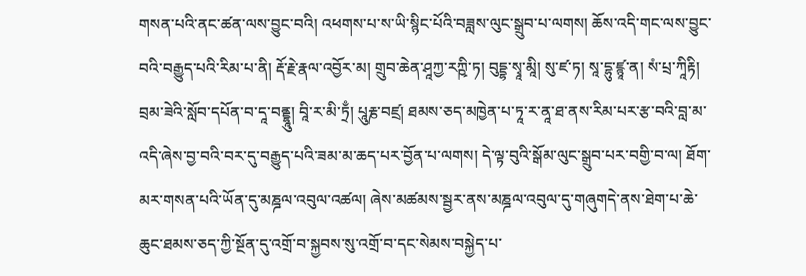གསན་པའི་ནང་ཚན་ལས་བྱུང་བའི། འཕགས་པ་ས་ཡི་སྙིང་པོའི་བཟླས་ལུང་སྒྲུབ་པ་ལགས། ཆོས་འདི་གང་ལས་བྱུང་བའི་བརྒྱུད་པའི་རིམ་པ་ནི། རྡོ་རྗེ་རྣལ་འབྱོར་མ། གྲུབ་ཆེན་ཤཱཀྱ་རཀྵི་ཏ། བུདྡྷ་སྭཱ་མཱི། སུ་ཛ་ཏ། སཱ་དྷུ་ཛྙཱ་ན། སཾ་པྲ་ཀཱིརྟི། བྲམ་ཟེའི་སློབ་དཔོན་བ་དཱ་བནྡྷཱུ། བཱི་ར་མི་ཏྲྃ། པཱུརྞ་བཛྲ། ཐམས་ཅད་མཁྱེན་པ་ཏཱ་ར་ནཱ་ཐ་ནས་རིམ་པར་རྩ་བའི་བླ་མ་འདི་ཞེས་བྱ་བའི་བར་དུ་བརྒྱུད་པའི་ཟམ་མ་ཆད་པར་བྱོན་པ་ལགས། དེ་ལྟ་བུའི་སྒོམ་ལུང་སྒྲུབ་པར་བགྱི་བ་ལ། ཐོག་མར་གསན་པའི་ཡོན་དུ་མཎྜལ་འབུལ་འཚལ། ཞེས་མཚམས་སྦྱར་ནས་མཎྜལ་འབུལ་དུ་གཞུགདེ་ནས་ཐེག་པ་ཆེ་ཆུང་ཐམས་ཅད་ཀྱི་སྔོན་དུ་འགྲོ་བ་སྐྱབས་སུ་འགྲོ་བ་དང་སེམས་བསྐྱེད་པ་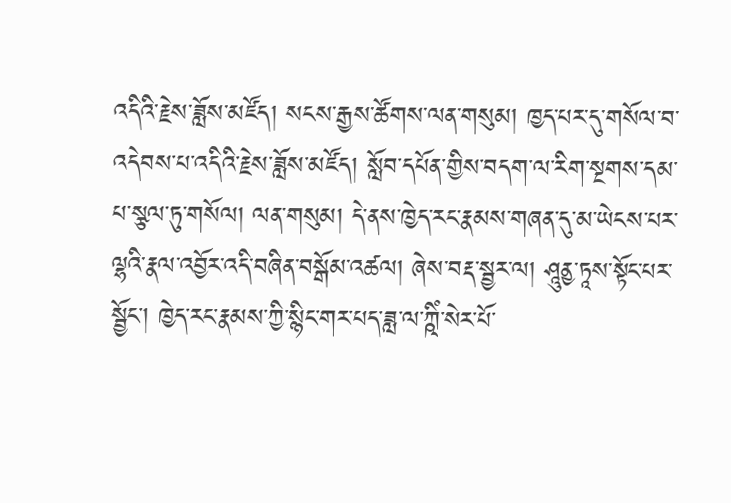འདིའི་རྗེས་ཟློས་མཛོད། སངས་རྒྱས་ཚོགས་ལན་གསུམ། ཁྱད་པར་དུ་གསོལ་བ་འདེབས་པ་འདིའི་རྗེས་ཟློས་མཛོད། སློབ་དཔོན་གྱིས་བདག་ལ་རིག་སྔགས་དམ་པ་སྩལ་ཏུ་གསོལ། ལན་གསུམ། དེ་ནས་ཁྱེད་རང་རྣམས་གཞན་དུ་མ་ཡེངས་པར་ལྷའི་རྣལ་འབྱོར་འདི་བཞིན་བསྒོམ་འཚལ། ཞེས་བརྡ་སྦྱར་ལ། ཤཱུནྱ་ཏཱས་སྟོང་པར་སྦྱོང་། ཁྱེད་རང་རྣམས་ཀྱི་སྙིང་གར་པད་ཟླ་ལ་ཀྵིཾ་སེར་པོ་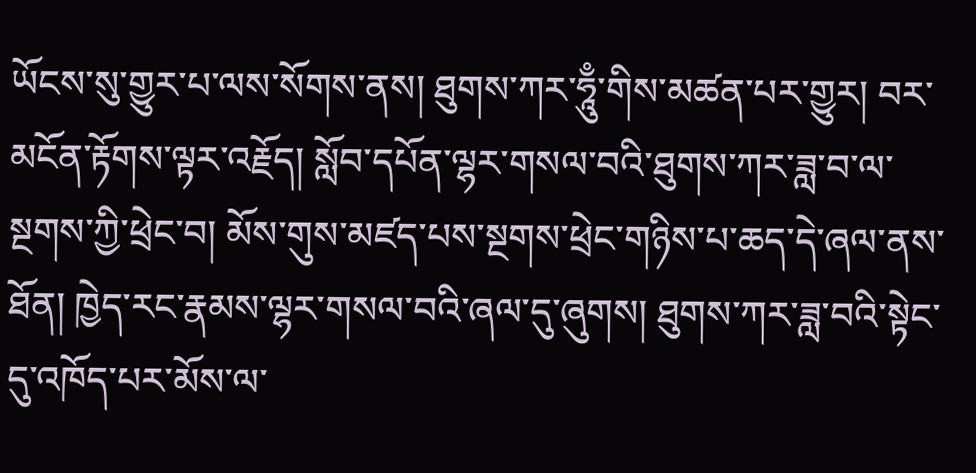ཡོངས་སུ་གྱུར་པ་ལས་སོགས་ནས། ཐུགས་ཀར་ཧཱུྃ་གིས་མཚན་པར་གྱུར། བར་མངོན་རྟོགས་ལྟར་འརྗོད། སློབ་དཔོན་ལྷར་གསལ་བའི་ཐུགས་ཀར་ཟླ་བ་ལ་སྔགས་ཀྱི་ཕྲེང་བ། མོས་གུས་མཛད་པས་སྔགས་ཕྲེང་གཉིས་པ་ཆད་དེ་ཞལ་ནས་ཐོན། ཁྱེད་རང་རྣམས་ལྷར་གསལ་བའི་ཞལ་དུ་ཞུགས། ཐུགས་ཀར་ཟླ་བའི་སྟེང་དུ་འཁོད་པར་མོས་ལ་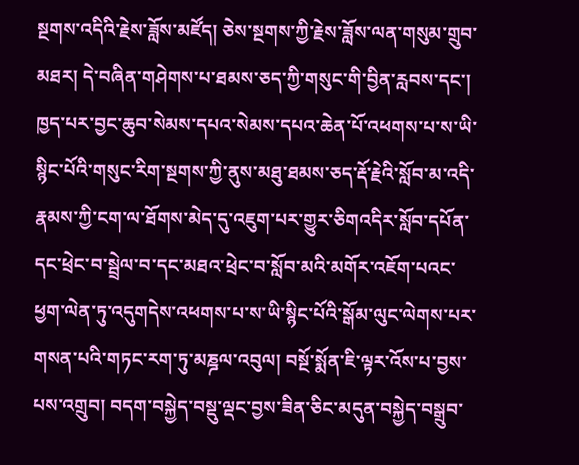སྔགས་འདིའི་རྗེས་ཟློས་མཛོད། ཅེས་སྔགས་ཀྱི་རྗེས་ཟློས་ལན་གསུམ་གྲུབ་མཐར། དེ་བཞིན་གཤེགས་པ་ཐམས་ཅད་ཀྱི་གསུང་གི་བྱིན་རླབས་དང་། ཁྱད་པར་བྱང་ཆུབ་སེམས་དཔའ་སེམས་དཔའ་ཆེན་པོ་འཕགས་པ་ས་ཡི་སྙིང་པོའི་གསུང་རིག་སྔགས་ཀྱི་ནུས་མཐུ་ཐམས་ཅད་རྡོ་རྗེའི་སློབ་མ་འདི་རྣམས་ཀྱི་ངག་ལ་ཐོགས་མེད་དུ་འཇུག་པར་གྱུར་ཅིགའདིར་སློབ་དཔོན་དང་ཕྲེང་བ་སྦྲེལ་བ་དང་མཐའ་ཕྲེང་བ་སློབ་མའི་མགོར་འཇོག་པའང་ཕྱག་ལེན་ཏུ་འདུགདེས་འཕགས་པ་ས་ཡི་སྙིང་པོའི་སྒོམ་ལུང་ལེགས་པར་གསན་པའི་གཏང་རག་ཏུ་མཎྜལ་འབུལ། བསྔོ་སྨོན་ཇི་ལྟར་འོས་པ་བྱས་པས་འགྲུབ། བདག་བསྐྱེད་བསྡུ་ལྡང་བྱས་ཟིན་ཅིང་མདུན་བསྐྱེད་བསྒྲུབ་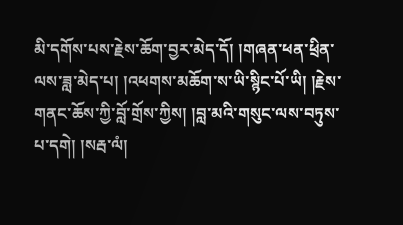མི་དགོས་པས་རྗེས་ཆོག་བྱར་མེད་དོ། །གཞན་ཕན་ཕྲིན་ལས་ཟླ་མེད་པ། །འཕགས་མཆོག་ས་ཡི་སྙིང་པོ་ཡི། །རྗེས་གནང་ཆོས་ཀྱི་བློ་གྲོས་ཀྱིས། །བླ་མའི་གསུང་ལས་བཏུས་པ་དགེ། །སརྦ་ལཾ།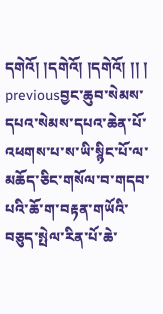དགེའོ། །དགེའོ། །དགེའོ། །། །
previousབྱང་ཆུབ་སེམས་དཔའ་སེམས་དཔའ་ཆེན་པོ་འཕགས་པ་ས་ཡི་སྙིང་པོ་ལ་མཆོད་ཅིང་གསོལ་བ་གདབ་པའི་ཆོ་ག་བརྟན་གཡོའི་བཅུད་སྤེལ་རིན་པོ་ཆེ་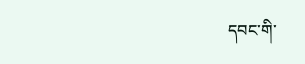དབང་གི་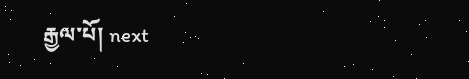རྒྱལ་པོ། next